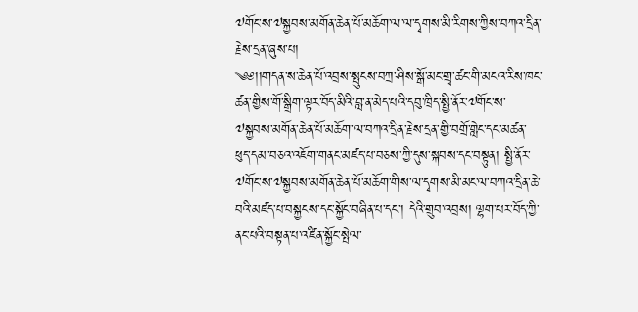༧གོང་ས་༧སྐྱབས་མགོན་ཆེན་པོ་མཆོག་ལ་ལ་དྭགས་མི་རིགས་ཀྱིས་བཀའ་དྲིན་རྗེས་དྲན་ཞུས་པ།
༄༅།།གདན་ས་ཆེན་པོ་འབྲས་སྤུངས་བཀྲ་ཤིས་སྒོ་མང་གྲྭ་ཚང་གི་མངའ་རིས་ཁང་ཚན་གྱིས་གོ་སྒྲིག་ལྟར་བོད་མིའི་བླ་ན་མེད་པའི་དབུ་ཁྲིད་སྤྱི་ནོར་༧གོང་ས་༧སྐྱབས་མགོན་ཆེན་པོ་མཆོག་ལ་བཀའ་དྲིན་རྗེས་དྲན་གྱི་བགྲོ་གླེང་དང་མཚན་ཕུད་དམ་བཅའ་འཇོག་གནང་མཛད་པ་བཅས་ཀྱི་དུས་སྐབས་དང་བསྟུན། སྤྱི་ནོར་༧གོང་ས་༧སྐྱབས་མགོན་ཆེན་པོ་མཆོག་གིས་ལ་དྭགས་མི་མང་ལ་བཀའ་དྲིན་ཆེ་བའི་མཛད་པ་བསྐྱངས་དང་སྐྱོང་བཞིན་པ་དང་། དེའི་གྲུབ་འབྲས། ལྷག་པར་བོད་ཀྱི་ནང་པའི་བསྟན་པ་འཛིན་སྐྱོང་སྤེལ་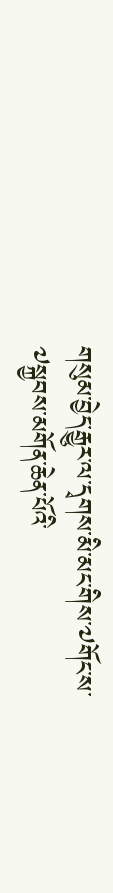གསུམ་བྱེད་རྒྱུར་ལ་དྭགས་མི་མང་གིས་༧གོང་ས་༧སྐྱབས་མགོན་ཆེན་པོའི་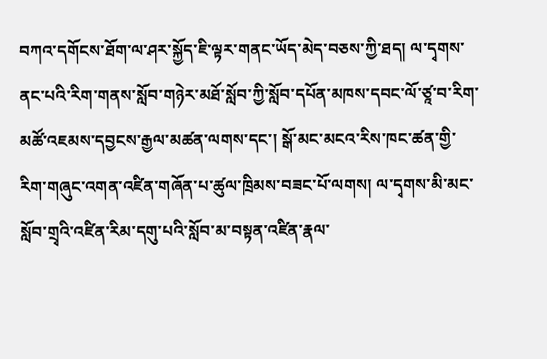བཀའ་དགོངས་ཐོག་ལ་ཤར་སྐྱོད་ཇི་ལྟར་གནང་ཡོད་མེད་བཅས་ཀྱི་ཐད། ལ་དྭགས་ནང་པའི་རིག་གནས་སློབ་གཉེར་མཐོ་སློབ་ཀྱི་སློབ་དཔོན་མཁས་དབང་ལོ་ཙཱ་བ་རིག་མཚོ་འཇམས་དབྱངས་རྒྱལ་མཚན་ལགས་དང་། སྒོ་མང་མངའ་རིས་ཁང་ཚན་གྱི་རིག་གཞུང་འགན་འཛིན་གཞོན་པ་ཚུལ་ཁྲིམས་བཟང་པོ་ལགས། ལ་དྭགས་མི་མང་སློབ་གྲྭའི་འཛིན་རིམ་དགུ་པའི་སློབ་མ་བསྟན་འཛིན་རྣལ་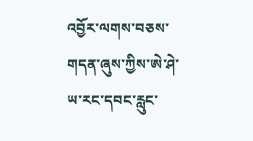འབྱོར་ལགས་བཅས་གདན་ཞུས་ཀྱིས་ཨེ་ཤེ་ཡ་རང་དབང་རླུང་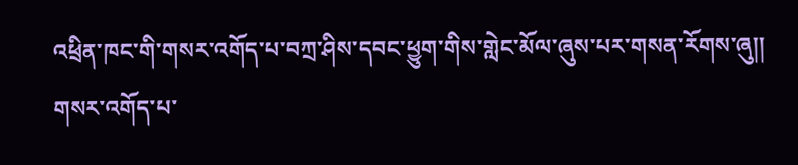འཕྲིན་ཁང་གི་གསར་འགོད་པ་བཀྲ་ཤིས་དབང་ཕྱུག་གིས་གླེང་མོལ་ཞུས་པར་གསན་རོགས་ཞུ།།
གསར་འགོད་པ་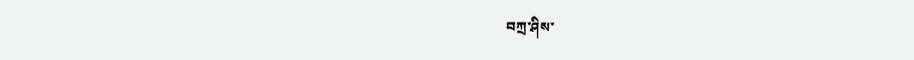བཀྲ་ཤིས་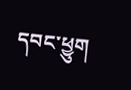དབང་ཕྱུག